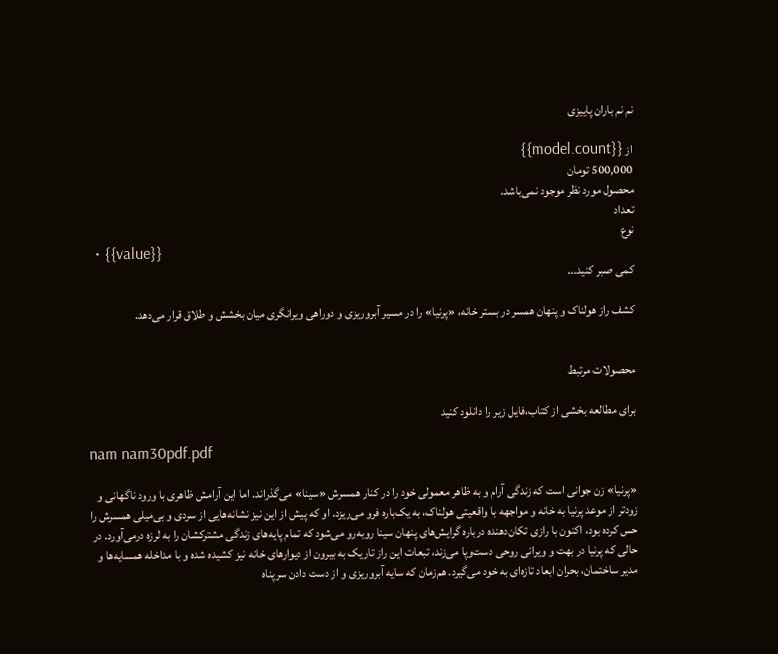نم نم باران پاییزی

از {{model.count}}
500,000 تومان
محصول مورد نظر موجود نمی‌باشد.
تعداد
نوع
  • {{value}}
کمی صبر کنید...

کشف راز هولناک و پنهان همسر در بستر خانه، «پرنیا» را در مسیر آبروریزی و دوراهی ویرانگری میان بخشش و طلاق قرار می‌دهد.


محصولات مرتبط

برای مطالعه بخشی از کتاب،فایل زیر را دانلود کنید

nam nam30pdf.pdf

«پرنیا» زن جوانی است که زندگی آرام و به ظاهر معمولی‌ خود را در کنار همسرش «سینا» می‌گذراند. اما این آرامش ظاهری با ورود ناگهانی و زودتر از موعد پرنیا به خانه و مواجهه با واقعیتی هولناک، به یک‌باره فرو می‌ریزد. او که پیش از این نیز نشانه‌هایی از سردی و بی‌میلی همسرش را حس کرده بود، اکنون با رازی تکان‌دهنده درباره گرایش‌های پنهان سینا روبه‌رو می‌شود که تمام پایه‌های زندگی مشترکشان را به لرزه درمی‌آورد. در حالی که پرنیا در بهت و ویرانی روحی دست‌وپا می‌زند، تبعات این راز تاریک به بیرون از دیوارهای خانه نیز کشیده شده و با مداخله همسایه‌ها و مدیر ساختمان، بحران ابعاد تازه‌ای به خود می‌گیرد. هم‌زمان که سایه آبروریزی و از دست دادن سرپناه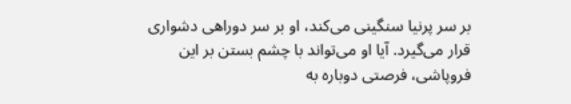بر سر پرنیا سنگینی می‌کند، او بر سر دوراهی دشواری قرار می‌گیرد. آیا او می‌تواند با چشم بستن بر این فروپاشی، فرصتی دوباره به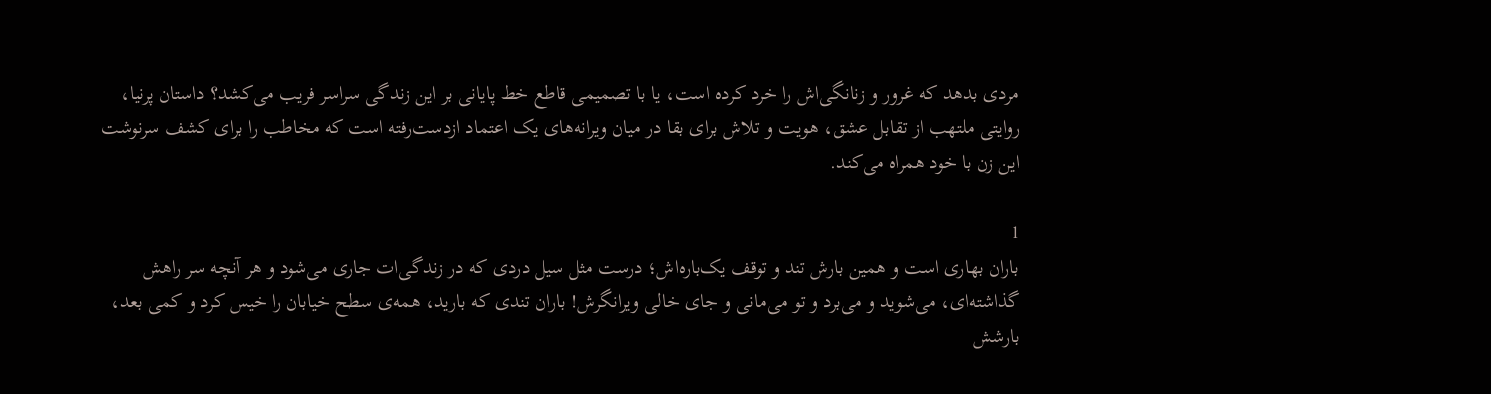مردی بدهد که غرور و زنانگی‌اش را خرد کرده است، یا با تصمیمی قاطع خط پایانی بر این زندگی سراسر فریب می‌کشد؟ داستان پرنیا، روایتی ملتهب از تقابل عشق، هویت و تلاش برای بقا در میان ویرانه‌های یک اعتماد ازدست‌رفته است که مخاطب را برای کشف سرنوشت این زن با خود همراه می‌کند.

1
باران بهاری است و همین بارش تند و توقف یک‌باره‌اش؛ درست مثل سیل دردی که در زندگی‌ات جاری می‌شود و هر آنچه سر راهش گذاشته‌ای، می‌شوید و می‌برد و تو می‌مانی و جای خالی ویرانگرش! باران تندی که بارید، همه‌ی سطح خیابان را خیس کرد و کمی بعد، بارشش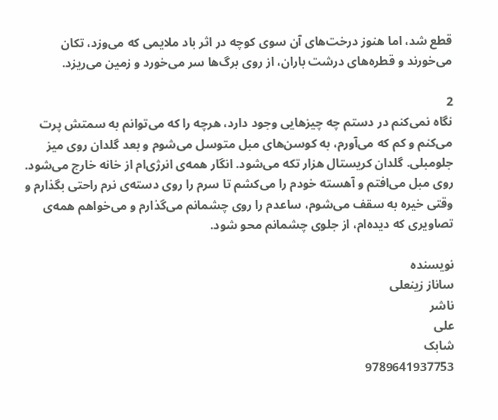قطع شد، اما هنوز درخت‌های آن سوی کوچه در اثر باد ملایمی که می‌وزد، تکان می‌خورند و قطره‌های درشت باران، از روی برگ‌ها سر می‌خورد و زمین می‌ریزد.

2
نگاه نمی‌کنم در دستم چه چیزهایی وجود دارد، هرچه را که می‌توانم به سمتش پرت می‌کنم و کم که می‌آورم، به کوسن‌های مبل متوسل می‌شوم و بعد گلدان روی میز جلومبلی. گلدان کریستال هزار تکه می‌شود. انگار همه‌ی انرژی‌ام از خانه خارج می‌شود. روی مبل می‌افتم و آهسته خودم را می‌کشم تا سرم را روی دسته‌ی نرم راحتی بگذارم و وقتی خیره به سقف می‌شوم، ساعدم را روی چشمانم می‌گذارم و می‌خواهم همه‌ی تصاویری که دیده‌ام، از جلوی چشمانم محو شود.

نویسنده
ساناز زینعلی
ناشر
علی
شابک
9789641937753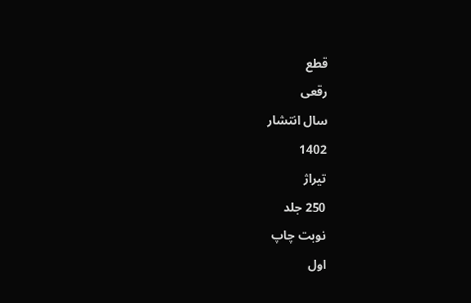قطع
رقعی
سال انتشار
1402
تیراژ
250 جلد
نوبت چاپ
اول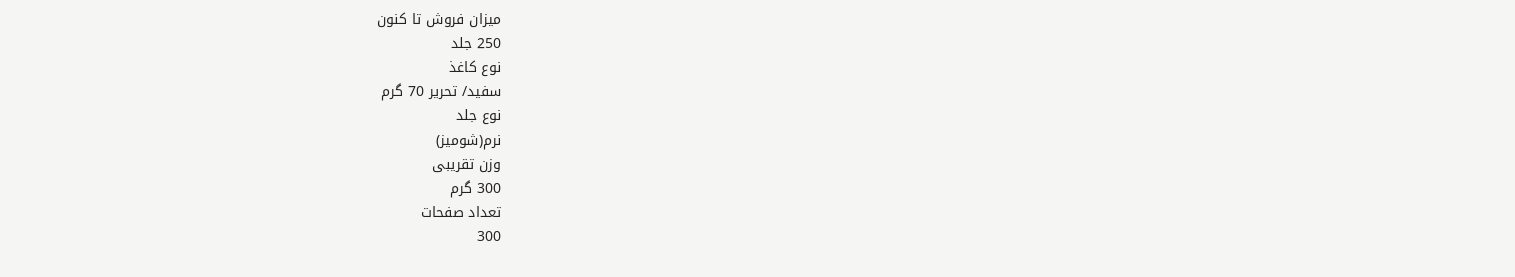میزان فروش تا کنون
250 جلد
نوع کاغذ
سفید/ تحریر 70 گرم
نوع جلد
نرم(شومیز)
وزن تقریبی
300 گرم
تعداد صفحات
300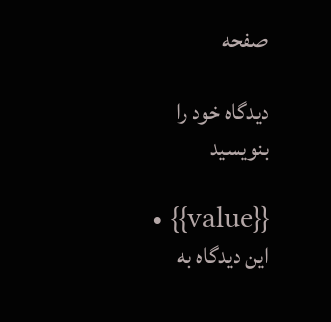صفحه

دیدگاه خود را بنویسید

  • {{value}}
این دیدگاه به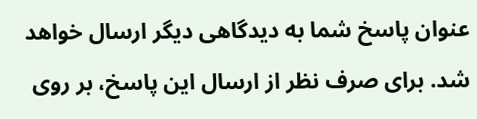عنوان پاسخ شما به دیدگاهی دیگر ارسال خواهد شد. برای صرف نظر از ارسال این پاسخ، بر روی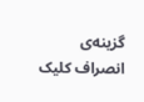گزینه‌ی انصراف کلیک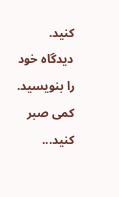کنید.
دیدگاه خود را بنویسید.
کمی صبر کنید...